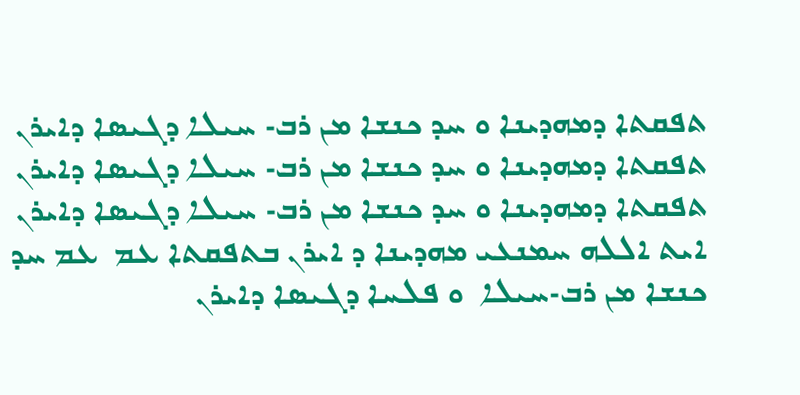ܬܦܩܬܐ ܕܡܗܕܝܢܐ ܘ ܚܕ ܟܢܫܐ ܡܢ ܪܒ- ܚܝܠܐ ܕܓܝܣܐ ܕܐܝܪܢ
ܬܦܩܬܐ ܕܡܗܕܝܢܐ ܘ ܚܕ ܟܢܫܐ ܡܢ ܪܒ- ܚܝܠܐ ܕܓܝܣܐ ܕܐܝܪܢ
ܬܦܩܬܐ ܕܡܗܕܝܢܐ ܘ ܚܕ ܟܢܫܐ ܡܢ ܪܒ- ܚܝܠܐ ܕܓܝܣܐ ܕܐܝܪܢ
ܐܝܬ ܐܠܠܗ ܚܡܢܥܝ ܡܗܕܝܢܐ ܕ ܐܝܪܢ ܒܬܦܩܬܐ ܥܡ  ܥܡ ܚܕ ܟܢܫܐ ܡܢ ܪܒ-ܚܝܠܐ  ܘ ܦܠܚܐ ܕܓܝܣܐ ܕܐܝܪܢ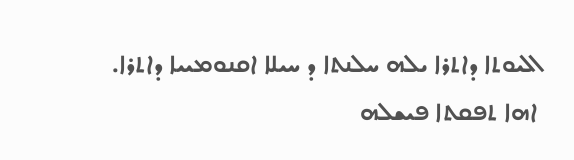ܐܠܝܘܬܐ ܕܐܬܪܐ ܝܠܗ ܚܠܢܬܐ ܕ ܚܝܠܐ ܐܩܢܘܡܝܝܐ ܕܐܬܪܐ.
 ܐܗܐ ܬܦܩܬܐ ܦܝܫܠܗ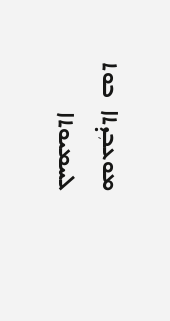ܡܘܥܒܼܕܬܐ  ܒܘܬ ܠܚܡܝܘܬܐ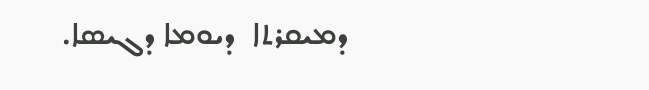ܕܡܝܩܪܬܐ  ܕܝܘܡܐ ܕܓܝܣܐ.